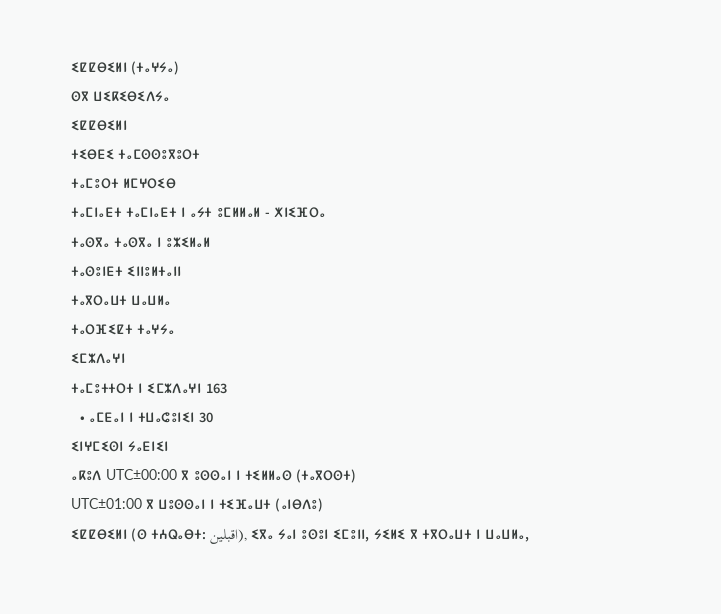ⵉⵇⵇⴱⵉⵍⵏ (ⵜⴰⵖⵢⴰ)
ⵙⴳ ⵡⵉⴽⵉⴱⵉⴷⵢⴰ
ⵉⵇⵇⴱⵉⵍⵏ
ⵜⵉⴱⴹⵉ ⵜⴰⵎⵙⵙⵓⴳⵓⵔⵜ
ⵜⴰⵎⵓⵔⵜ ⵍⵎⵖⵔⵉⴱ
ⵜⴰⵎⵏⴰⴹⵜ ⵜⴰⵎⵏⴰⴹⵜ ⵏ ⴰⵢⵜ ⵓⵎⵍⵍⴰⵍ - ⵅⵏⵉⴼⵔⴰ
ⵜⴰⵙⴳⴰ ⵜⴰⵙⴳⴰ ⵏ ⵓⵣⵉⵍⴰⵍ
ⵜⴰⵙⵓⵏⴹⵜ ⵉⵏⵏⵓⵍⵜⴰⵏⵏ
ⵜⴰⴳⵔⴰⵡⵜ ⵡⴰⵡⵍⴰ
ⵜⴰⵔⴼⵉⵇⵜ ⵜⴰⵖⵢⴰ
ⵉⵎⵣⴷⴰⵖⵏ
ⵜⴰⵎⵓⵜⵜⵔⵜ ⵏ ⵉⵎⵣⴷⴰⵖⵏ 163
  • ⴰⵎⴹⴰⵏ ⵏ ⵜⵡⴰⵛⵓⵏⵉⵏ 30
ⵉⵏⵖⵎⵉⵙⵏ ⵢⴰⴹⵏⵉⵏ
ⴰⴽⵓⴷ UTC±00:00 ⴳ ⵓⵙⵙⴰⵏ ⵏ ⵜⵉⵍⵍⴰⵙ (ⵜⴰⴳⵔⵙⵜ)
UTC±01:00 ⴳ ⵡⵓⵙⵙⴰⵏ ⵏ ⵜⵉⴼⴰⵡⵜ (ⴰⵏⴱⴷⵓ)
ⵉⵇⵇⴱⵉⵍⵏ (ⵙ ⵜⵄⵕⴰⴱⵜ: اقبلين), ⵉⴳⴰ ⵢⴰⵏ ⵓⵙⵓⵏ ⵉⵎⵓⵏⵏ, ⵢⵉⵍⵉ ⴳ ⵜⴳⵔⴰⵡⵜ ⵏ ⵡⴰⵡⵍⴰ,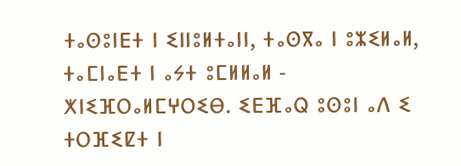ⵜⴰⵙⵓⵏⴹⵜ ⵏ ⵉⵏⵏⵓⵍⵜⴰⵏⵏ, ⵜⴰⵙⴳⴰ ⵏ ⵓⵣⵉⵍⴰⵍ, ⵜⴰⵎⵏⴰⴹⵜ ⵏ ⴰⵢⵜ ⵓⵎⵍⵍⴰⵍ - ⵅⵏⵉⴼⵔⴰⵍⵎⵖⵔⵉⴱ. ⵉⴹⴼⴰⵕ ⵓⵙⵓⵏ ⴰⴷ ⵉ ⵜⵔⴼⵉⵇⵜ ⵏ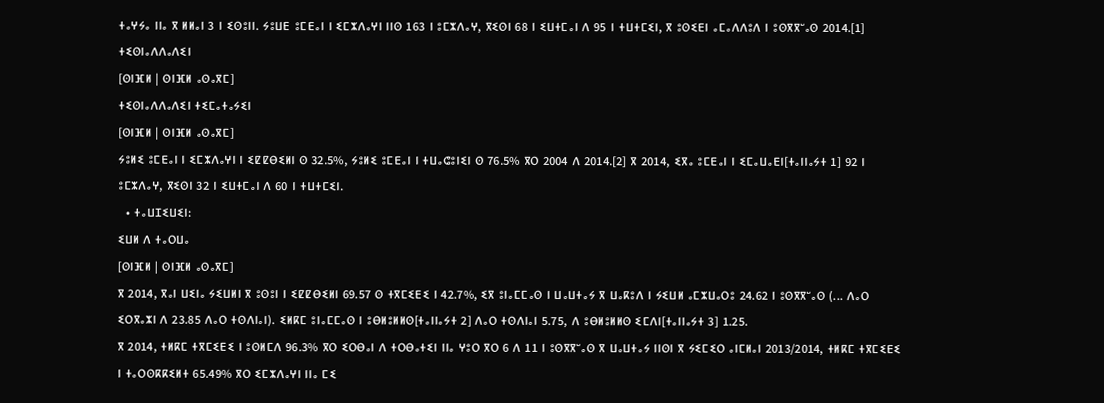ⵜⴰⵖⵢⴰ ⵏⵏⴰ ⴳ ⵍⵍⴰⵏ 3 ⵏ ⵉⵙⵓⵏⵏ. ⵢⵓⵡⴹ ⵓⵎⴹⴰⵏ ⵏ ⵉⵎⵣⴷⴰⵖⵏ ⵏⵏⵙ 163 ⵏ ⵓⵎⵣⴷⴰⵖ, ⴳⵉⵙⵏ 68 ⵏ ⵉⵡⵜⵎⴰⵏ ⴷ 95 ⵏ ⵜⵡⵜⵎⵉⵏ, ⴳ ⵓⵙⵉⴹⵏ ⴰⵎⴰⴷⴷⵓⴷ ⵏ ⵓⵙⴳⴳⵯⴰⵙ 2014.[1]
ⵜⵉⵙⵏⴰⴷⴷⴰⴷⵉⵏ
[ⵙⵏⴼⵍ | ⵙⵏⴼⵍ ⴰⵙⴰⴳⵎ]
ⵜⵉⵙⵏⴰⴷⴷⴰⴷⵉⵏ ⵜⵉⵎⴰⵜⴰⵢⵉⵏ
[ⵙⵏⴼⵍ | ⵙⵏⴼⵍ ⴰⵙⴰⴳⵎ]
ⵢⵓⵍⵉ ⵓⵎⴹⴰⵏ ⵏ ⵉⵎⵣⴷⴰⵖⵏ ⵏ ⵉⵇⵇⴱⵉⵍⵏ ⵙ 32.5%, ⵢⵓⵍⵉ ⵓⵎⴹⴰⵏ ⵏ ⵜⵡⴰⵛⵓⵏⵉⵏ ⵙ 76.5% ⴳⵔ 2004 ⴷ 2014.[2] ⴳ 2014, ⵉⴳⴰ ⵓⵎⴹⴰⵏ ⵏ ⵉⵎⴰⵡⴰⴹⵏ[ⵜⴰⵏⵏⴰⵢⵜ 1] 92 ⵏ ⵓⵎⵣⴷⴰⵖ, ⴳⵉⵙⵏ 32 ⵏ ⵉⵡⵜⵎⴰⵏ ⴷ 60 ⵏ ⵜⵡⵜⵎⵉⵏ.
  • ⵜⴰⵡⵊⵉⵡⵉⵏ:
ⵉⵡⵍ ⴷ ⵜⴰⵔⵡⴰ
[ⵙⵏⴼⵍ | ⵙⵏⴼⵍ ⴰⵙⴰⴳⵎ]
ⴳ 2014, ⴳⴰⵏ ⵡⵉⵏⴰ ⵢⵉⵡⵍⵏ ⴳ ⵓⵙⵓⵏ ⵏ ⵉⵇⵇⴱⵉⵍⵏ 69.57 ⵙ ⵜⴳⵎⵉⴹⵉ ⵏ 42.7%, ⵉⴳ ⵓⵏⴰⵎⵎⴰⵙ ⵏ ⵡⴰⵡⵜⴰⵢ ⴳ ⵡⴰⴽⵓⴷ ⵏ ⵢⵉⵡⵍ ⴰⵎⵣⵡⴰⵔⵓ 24.62 ⵏ ⵓⵙⴳⴳⵯⴰⵙ (... ⴷⴰⵔ ⵉⵔⴳⴰⵣⵏ ⴷ 23.85 ⴷⴰⵔ ⵜⵙⴷⵏⴰⵏ). ⵉⵍⴽⵎ ⵓⵏⴰⵎⵎⴰⵙ ⵏ ⵓⴱⵍⵓⵍⵍⵙ[ⵜⴰⵏⵏⴰⵢⵜ 2] ⴷⴰⵔ ⵜⵙⴷⵏⴰⵏ 5.75, ⴷ ⵓⴱⵍⵓⵍⵍⵙ ⵉⵎⴷⵏ[ⵜⴰⵏⵏⴰⵢⵜ 3] 1.25.
ⴳ 2014, ⵜⵍⴽⵎ ⵜⴳⵎⵉⴹⵉ ⵏ ⵓⵙⵍⵎⴷ 96.3% ⴳⵔ ⵉⵔⴱⴰⵏ ⴷ ⵜⵔⴱⴰⵜⵉⵏ ⵏⵏⴰ ⵖⵓⵔ ⴳⵔ 6 ⴷ 11 ⵏ ⵓⵙⴳⴳⵯⴰⵙ ⴳ ⵡⴰⵡⵜⴰⵢ ⵏⵏⵙⵏ ⴳ ⵢⵉⵎⵉⵔ ⴰⵏⵎⵍⴰⵏ 2013/2014, ⵜⵍⴽⵎ ⵜⴳⵎⵉⴹⵉ ⵏ ⵜⴰⵔⵙⴽⴽⵉⵍⵜ 65.49% ⴳⵔ ⵉⵎⵣⴷⴰⵖⵏ ⵏⵏⴰ ⵎⵉ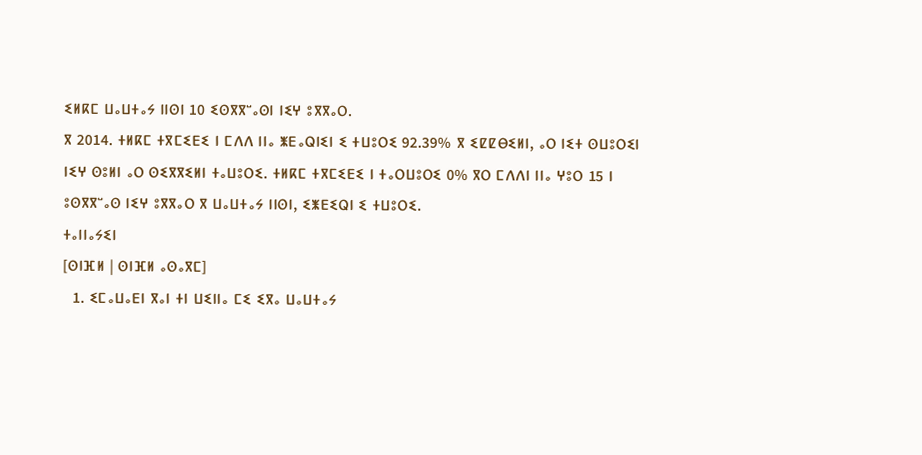ⵉⵍⴽⵎ ⵡⴰⵡⵜⴰⵢ ⵏⵏⵙⵏ 10 ⵉⵙⴳⴳⵯⴰⵙⵏ ⵏⵉⵖ ⵓⴳⴳⴰⵔ.
ⴳ 2014. ⵜⵍⴽⵎ ⵜⴳⵎⵉⴹⵉ ⵏ ⵎⴷⴷ ⵏⵏⴰ ⵥⴹⴰⵕⵏⵉⵏ ⵉ ⵜⵡⵓⵔⵉ 92.39% ⴳ ⵉⵇⵇⴱⵉⵍⵏ, ⴰⵔ ⵏⵉⵜ ⵙⵡⵓⵔⵉⵏ ⵏⵉⵖ ⵙⵓⵍⵏ ⴰⵔ ⵙⵉⴳⴳⵉⵍⵏ ⵜⴰⵡⵓⵔⵉ. ⵜⵍⴽⵎ ⵜⴳⵎⵉⴹⵉ ⵏ ⵜⴰⵔⵡⵓⵔⵉ 0% ⴳⵔ ⵎⴷⴷⵏ ⵏⵏⴰ ⵖⵓⵔ 15 ⵏ ⵓⵙⴳⴳⵯⴰⵙ ⵏⵉⵖ ⵓⴳⴳⴰⵔ ⴳ ⵡⴰⵡⵜⴰⵢ ⵏⵏⵙⵏ, ⵉⵥⴹⵉⵕⵏ ⵉ ⵜⵡⵓⵔⵉ.
ⵜⴰⵏⵏⴰⵢⵉⵏ
[ⵙⵏⴼⵍ | ⵙⵏⴼⵍ ⴰⵙⴰⴳⵎ]
  1. ⵉⵎⴰⵡⴰⴹⵏ ⴳⴰⵏ ⵜⵏ ⵡⵉⵏⵏⴰ ⵎⵉ ⵉⴳⴰ ⵡⴰⵡⵜⴰⵢ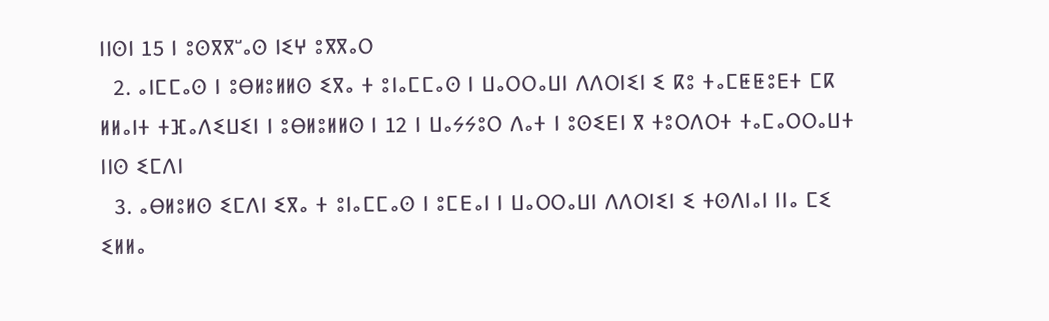ⵏⵏⵙⵏ 15 ⵏ ⵓⵙⴳⴳⵯⴰⵙ ⵏⵉⵖ ⵓⴳⴳⴰⵔ
  2. ⴰⵏⵎⵎⴰⵙ ⵏ ⵓⴱⵍⵓⵍⵍⵙ ⵉⴳⴰ ⵜ ⵓⵏⴰⵎⵎⴰⵙ ⵏ ⵡⴰⵔⵔⴰⵡⵏ ⴷⴷⵔⵏⵉⵏ ⵉ ⴽⵓ ⵜⴰⵎⵟⵟⵓⴹⵜ ⵎⴽ ⵍⵍⴰⵏⵜ ⵜⴼⴰⴷⵉⵡⵉⵏ ⵏ ⵓⴱⵍⵓⵍⵍⵙ ⵏ 12 ⵏ ⵡⴰⵢⵢⵓⵔ ⴷⴰⵜ ⵏ ⵓⵙⵉⴹⵏ ⴳ ⵜⵓⵔⴷⵔⵜ ⵜⴰⵎⴰⵔⵔⴰⵡⵜ ⵏⵏⵙ ⵉⵎⴷⵏ
  3. ⴰⴱⵍⵓⵍⵙ ⵉⵎⴷⵏ ⵉⴳⴰ ⵜ ⵓⵏⴰⵎⵎⴰⵙ ⵏ ⵓⵎⴹⴰⵏ ⵏ ⵡⴰⵔⵔⴰⵡⵏ ⴷⴷⵔⵏⵉⵏ ⵉ ⵜⵙⴷⵏⴰⵏ ⵏⵏⴰ ⵎⵉ ⵉⵍⵍⴰ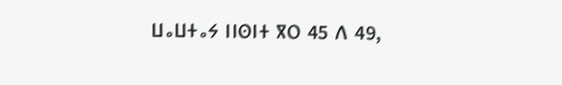ⵡⴰⵡⵜⴰⵢ ⵏⵏⵙⵏⵜ ⴳⵔ 45 ⴷ 49,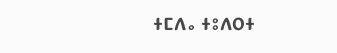ⵜⵎⴷⴰ ⵜⵓⴷⵔⵜ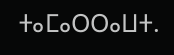ⵜⴰⵎⴰⵔⵔⴰⵡⵜ.